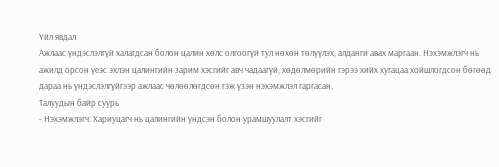Үйл явдал
Ажлаас үндэслэлгүй халагдсан болон цалин хөлс олгоогүй тул нөхөн төлүүлэх, алданги авах маргаан. Нэхэмжлэгч нь ажилд орсон үеэс эхлэн цалингийн зарим хэсгийг авч чадаагүй, хөдөлмөрийн гэрээ хийх хугацаа хойшлогдсон бөгөөд дараа нь үндэслэлгүйгээр ажлаас чөлөөлөгдсөн гэж үзэн нэхэмжлэл гаргасан.
Талуудын байр суурь
- Нэхэмжлэгч: Хариуцагч нь цалингийн үндсэн болон урамшуулалт хэсгийг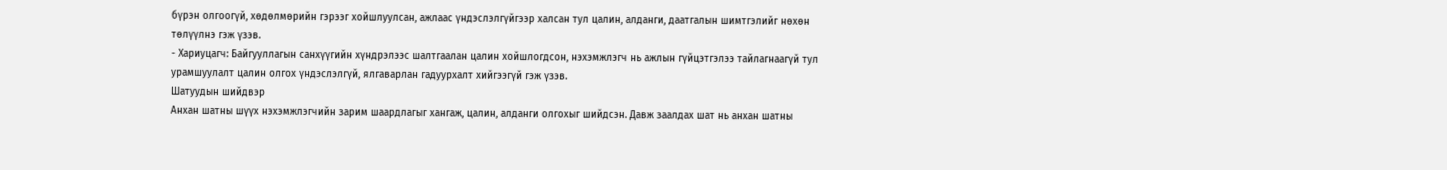бүрэн олгоогүй, хөдөлмөрийн гэрээг хойшлуулсан, ажлаас үндэслэлгүйгээр халсан тул цалин, алданги, даатгалын шимтгэлийг нөхөн төлүүлнэ гэж үзэв.
- Хариуцагч: Байгууллагын санхүүгийн хүндрэлээс шалтгаалан цалин хойшлогдсон, нэхэмжлэгч нь ажлын гүйцэтгэлээ тайлагнаагүй тул урамшуулалт цалин олгох үндэслэлгүй, ялгаварлан гадуурхалт хийгээгүй гэж үзэв.
Шатуудын шийдвэр
Анхан шатны шүүх нэхэмжлэгчийн зарим шаардлагыг хангаж, цалин, алданги олгохыг шийдсэн. Давж заалдах шат нь анхан шатны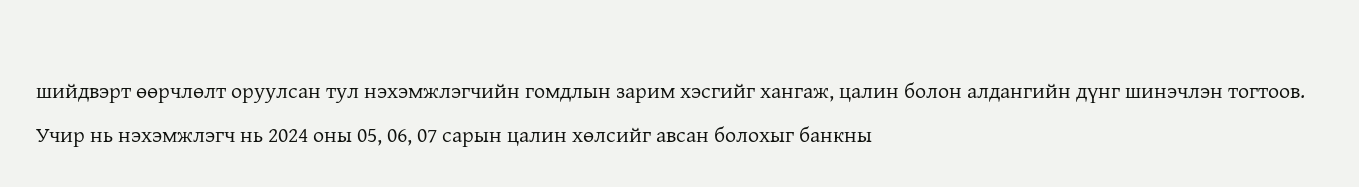шийдвэрт өөрчлөлт оруулсан тул нэхэмжлэгчийн гомдлын зарим хэсгийг хангаж, цалин болон алдангийн дүнг шинэчлэн тогтоов. Учир нь нэхэмжлэгч нь 2024 оны 05, 06, 07 сарын цалин хөлсийг авсан болохыг банкны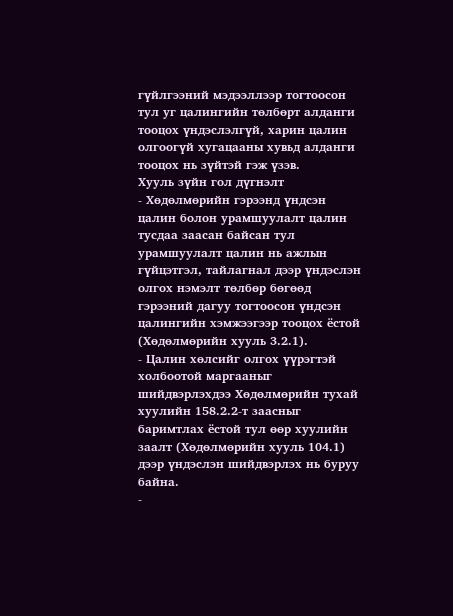гүйлгээний мэдээллээр тогтоосон тул уг цалингийн төлбөрт алданги тооцох үндэслэлгүй, харин цалин олгоогүй хугацааны хувьд алданги тооцох нь зүйтэй гэж үзэв.
Хууль зүйн гол дүгнэлт
- Хөдөлмөрийн гэрээнд үндсэн цалин болон урамшуулалт цалин тусдаа заасан байсан тул урамшуулалт цалин нь ажлын гүйцэтгэл, тайлагнал дээр үндэслэн олгох нэмэлт төлбөр бөгөөд гэрээний дагуу тогтоосон үндсэн цалингийн хэмжээгээр тооцох ёстой (Хөдөлмөрийн хууль 3.2.1).
- Цалин хөлсийг олгох үүрэгтэй холбоотой маргааныг шийдвэрлэхдээ Хөдөлмөрийн тухай хуулийн 158.2.2-т заасныг баримтлах ёстой тул өөр хуулийн заалт (Хөдөлмөрийн хууль 104.1) дээр үндэслэн шийдвэрлэх нь буруу байна.
-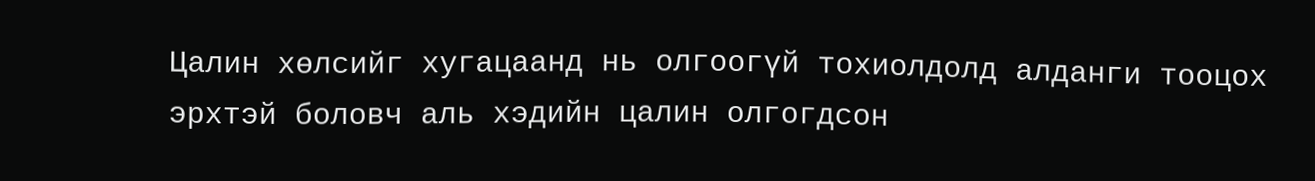Цалин хөлсийг хугацаанд нь олгоогүй тохиолдолд алданги тооцох эрхтэй боловч аль хэдийн цалин олгогдсон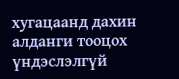хугацаанд дахин алданги тооцох үндэслэлгүй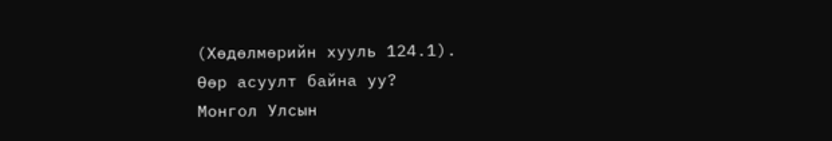(Хөдөлмөрийн хууль 124.1).
Өөр асуулт байна уу?
Монгол Улсын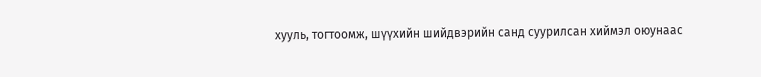хууль, тогтоомж, шүүхийн шийдвэрийн санд суурилсан хиймэл оюунаас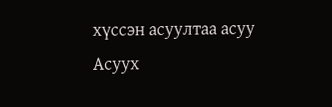хүссэн асуултаа асуу
Асуух